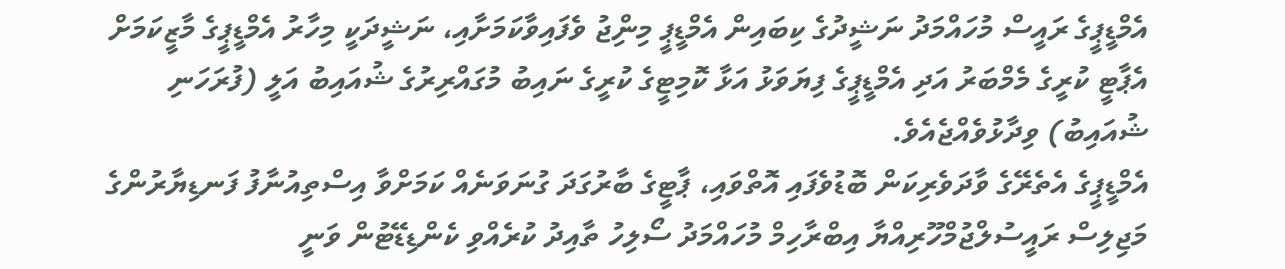އެމްޑީޕީގެ ރައީސް މުހައްމަދު ނަޝީދުގެ ކިބައިން އެމްޑީޕީ މިނިްޖު ވެފައިވާކަމަށާއި، ނަޝީދަކީ މިހާރު އެމްޑީޕީގެ މާޒީކަމަށް އެޕާޓީ ކުރީގެ މެމްބަރު އަދި އެމްޑީޕީގެ ފިޔަވަޅު އަޅާ ކޮމިޓީގެ ކުރީގެ ނައިބު މުގައްރިރުގެ ޝުއައިބު އަލީ (ފުރަހަނި ޝުއައިބު) ވިދާޅުވެއްޖެއެވެ.
އެމްޑީޕީގެ އެތެރޭގެ ވާދަވެރިކަން ބޮޑުވެފައި އޮތްވައި، ޕާޓީގެ ބާރުގަދަ ގުނަވަނެއް ކަމަށްވާ އިސްތިއުނާފު ފަނޑިޔާރުންގެ މަޖިލިސް ރައީސުލްޖުމްހޫރިއްޔާ އިބްރާހިމް މުހައްމަދު ސޯލިހު ތާއިދު ކުރެއްވި ކެންޑިޑޭޓުން ވަނީ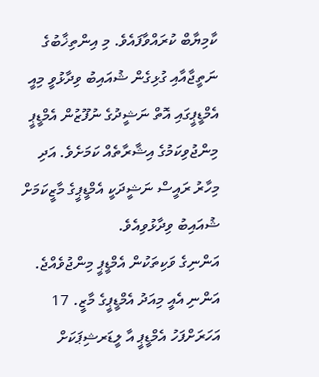ކާމިޔާބް ކުރައްވާފައެވެ. މި އިންތިޚާބުގެ ނަތީޖާއާއި ގުޅިގެން ޝުއައިބު ވިދާޅުވީ މިއީ އެމްޑީޕީގައި އޮތް ނަޝީދުގެ ނުފޫޒުން އެމްޑީޕީ މިންޖުވިކަމުގެ އިޝާރާތެއް ކަމަށެވެ. އަދި މިހާރު ރައީސް ނަޝީދަކީ އެމްޑީޕީގެ މާޒީކަމަށް ޝުއައިބު ވިދާޅުވިއެވެ.
އަންނިގެ ވަކިތަކުން އެމްޑީޕީ މިންޖުވެއްޖެ. އަންނި އެއީ މިއަދު އެމްޑީޕީގެ މާޒީ. 17 އަހަރަށްފަހު އެމްޑީޕީ އާ ލީޑަރޝިޕަކަށް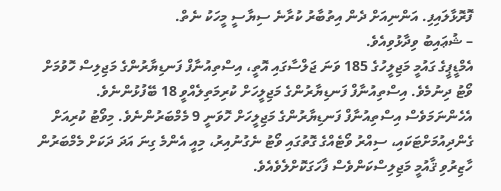ފޮރޮޅާލައިފި. އަންނިއަށް ދެން އިތުބާރު ކުރާނެ ސިޔާސީ މީހަކު ނެތް.
– ޝުޢައިބު ވިދާޅުވިއެވެ.
އެމްޑީޕީގެ ގައުމީ މަޖިލީހުގެ 185 ވަނަ ޖަލްސާގައި އޮތީ، އިސްތިއުނާފް ފަނޑިޔާރުންގެ މަޖިލިސް ހޮވުމަށް ވޯޓު ދިނުމެވެ. އިސްތިއުނާފް ފަނޑިޔާރުންގެ މަޖިލީހަށް ކުރިމަތިލެއްވީ 18 ބޭފުޅުންނެވެ. އެހެންނަމަވެސް އިސްތިއުނާފް ފަނޑިޔާރުންގެ މަޖިލީހަށް ހޮވަނީ 9 މެމްބަރުންނެވެ. މިވޯޓު ކުރިއަށް ގެންދިއުމަށްޓަކައި، ސިއްރު ވޯޓެއްގެ ގޮތުގައި ވޯޓު ނެގުނުއިރު، މިއީ އެންމެ ގިނަ އަދަ ދަކަށް މެމްބަރުން ހާޒިރުވި ޤާއުމީ މަޖިލިސްކަންވެސް ފާހަގަކޮށްލެވެއެވެ.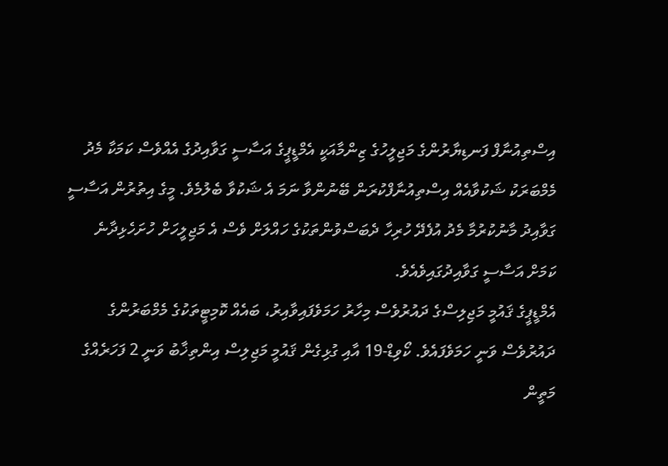އިސްތިއުނާފް ފަނޑިޔާރުންގެ މަޖިލީހުގެ ޒިންމާއަކީ އެމްޑީޕީގެ އަސާސީ ގަވާއިދުގެ އެއްވެސް ކަމަކާ މެދު މެމްބަރަކު ޝަކުވާއެއް އިސްތިއުނާފްކުރަން ބޭނުންވާ ނަމަ އެ ޝަކުވާ ބެލުމެވެ. މީގެ އިތުރުން އަސާސީ ގަވާއިދު މާނުކުރުމާ މެދު އުފެދޭ ހުރިހާ ދެބަސްވުންތަކުގެ ހައްލަށް ވެސް އެ މަޖިލީހަށް ހުށަހެޅިދާނެ ކަމަށް އަސާސީ ގަވާއިދުގައިވެއެވެ.
އެމްޑީޕީގެ ޤައުމީ މަޖިލިސްގެ ދައުރުވެސް މިހާރު ހަމަވެފައިވާއިރު، ބައެއް ކޮމިޓީތަކުގެ މެމްބަރުންގެ ދައުރުވެސް ވަނީ ހަމަވެފައެވެ. ކޯވިޑް-19 އާއި ގުޅިގެން ޤައުމީ މަޖިލިސް އިންތިޚާބު ވަނީ 2 ފަހަރެއްގެ މަތީން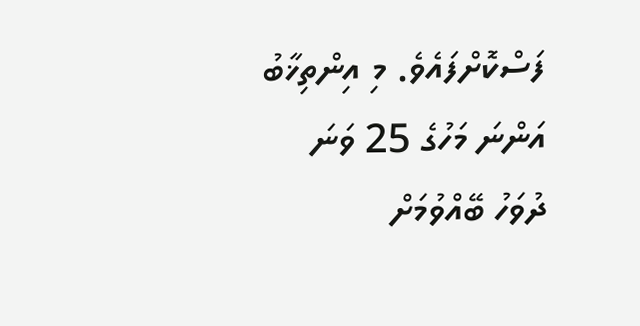ފަސްކޮށްފައެވެ. މި އިންތިޚާބު އަންނަ މަހުގެ 25 ވަނަ ދުވަހު ބޭއްވުމަށް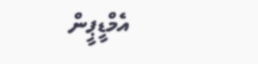އެމްޑީޕީން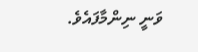ވަނީ ނިންމާފައެވެ.